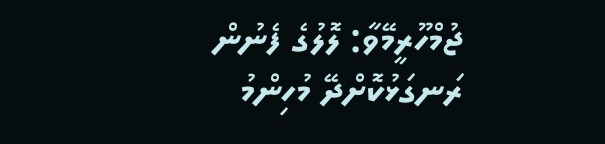ޖުމްހޫރީމޭވާ: ލޮލުގެ ފެނުން ރަނގަޅުކޮށްދޭ މުހިންމު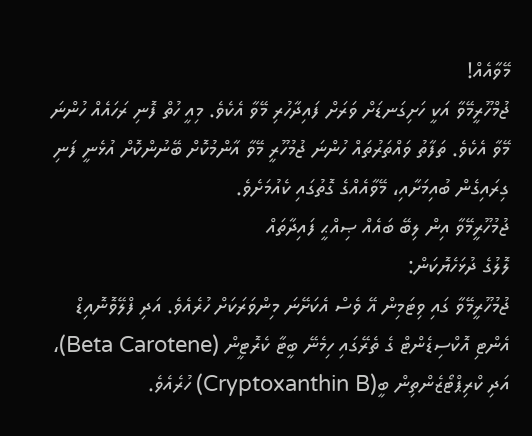މޭވާއެއް!
ޖުމްހޫރީމޭވާ އަކީ ހަށިގަނޑަށް ވަރަށް ފައިދާހުރި މޭވާ އެކެވެ. މިއީ ހުތް ފޮނި ރަހައެއް ހުންނަ މޭވާ އެކެވެ. ތަފާތު ވައްތަރުތައް ހުންނަ ޖުމުހޫރީ މޭވާ އާންމުކޮށް ބޭނުންކޮށް އުޅެނީ ފަނި ގިރައިގެން ބުއިމަށާއި، މޭވާއެއްގެ ގޮތުގައި ކެއުމަށެވެ.
ޖުމުހޫރީމޭވާ އިން ލިބޭ ބައެއް ޞިއްޙީ ފައިދާތައް
ލޮލުގެ ދުޅަހެޔޮކަން:
ޖުމުހޫރީމޭވާ ގައި ވިޓަމިން އޭ ވެސް އެކަށޭނަ މިންވަރަކަށް ހުރެއެވެ. އަދި ފްލޭވޮނޮއިޑް އެންޓި އޮކްސިޑެންޓް ގެ ތެރޭގައި ހިމެނޭ ބީޓާ ކެރޮޓީން (Beta Carotene)، އަދި ކްރިޕްޓޯޒެންތިން ބީ(Cryptoxanthin B) ހުރެއެވެ.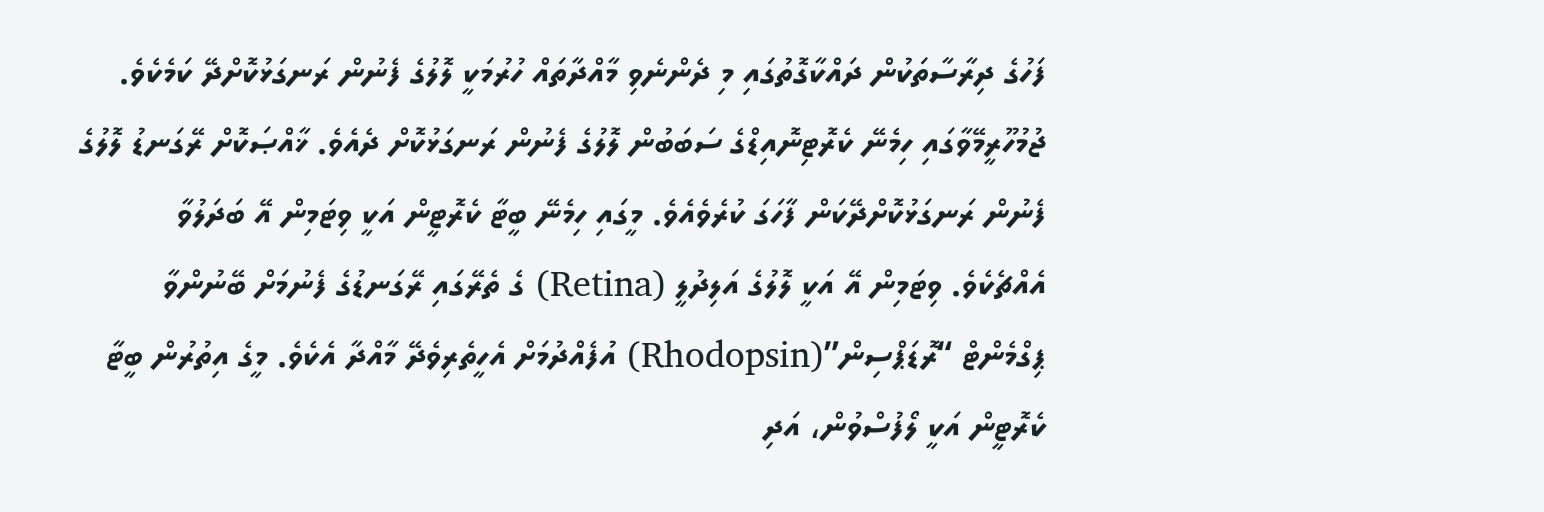ފަހުގެ ދިރާސާތަކުން ދައްކާގޮތުގައި މި ދެންނެވި މާއްދާތައް ހުރުމަކީ ލޮލުގެ ފެނުން ރަނގަޅުކޮށްދޭ ކަމެކެވެ. ޖުމުހޫރީމޭވާގައި ހިމެނޭ ކެރޮޓިނޮއިޑްގެ ސަބަބުން ލޮލުގެ ފެނުން ރަނގަޅުކޮށް ދެއެވެ. ޚާއްޞަކޮށް ރޭގަނޑު ލޮލުގެ ފެނުން ރަނގަޅުކޮށްދޭކަން ފާހަގަ ކުރެވެއެވެ. މީގައި ހިމެނޭ ބީޓާ ކެރޮޓީން އަކީ ވިޓަމިން އޭ ބަދަލުވާ އެއްޗެކެވެ. ވިޓަމިން އޭ އަކީ ލޮލުގެ އަލިދުލީ (Retina) ގެ ތެރޭގައި ރޭގަނޑުގެ ފެނުމަށް ބޭނުންވާ ޕިގްމެންޓް “ރޮޑަޕްސިން”(Rhodopsin) އުފެއްދުމަށް އެހީތެރިވެދޭ މާއްދާ އެކެވެ. މީގެ އިތުރުން ބީޓާ ކެރޮޓީން އަކީ ލޯފުސްވުން، އަދި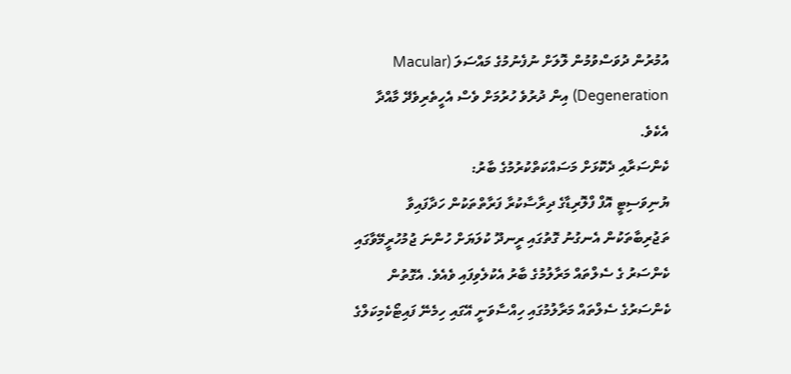އުމުރުން ދުވަސްވުމުން ލޮލަށް ނުފެނުމުގެ މައްސަލަ (Macular Degeneration) އިން ދުރުވެ ހުރުމަށް ވެސް އެހީތެރިވެދޭ މާއްދާ އެކެވެ.
ކެންސަރާއި ދެކޮޅަށް މަސައްކަތްކުރުމުގެ ބާރު:
ޔުނިވަސިޓީ އޮފް ފްލޮރިޑާގެ ދިރާސާކުރާ ފަރާތްތަކުން ހަދާފައިވާ ތަޖުރިބާތަކުން އެނގުނު ގޮތުގައި ރީނދޫ ކުލަޔަށް ހުންނަ ޖުމުހުރީމޭވާގައި ކެންސަރު ގެ ސެލްތައް މަރާލުމުގެ ބާރު އެކުލެވިފައި ވެއެވެ. އެގޮތުން ކެންސަރުގެ ސެލްތައް މަރާލުމުގައި ހިއްސާވަނީ އޭގައި ހިމެނޭ ފައިޓޯކެމިކަލްގެ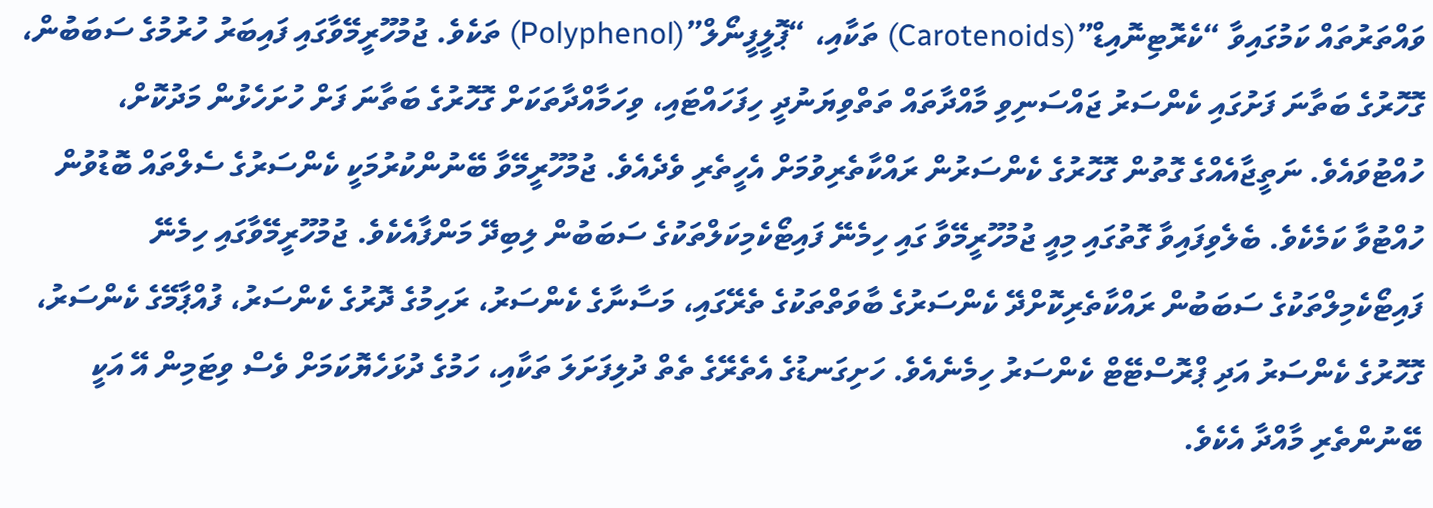ވައްތަރުތައް ކަމުގައިވާ “ކެރޮޓިނޮއިޑް”(Carotenoids) ތަކާއި، “ޕޮލީފީނޯލް”(Polyphenol) ތަކެވެ. ޖުމުހޫރީމޭވާގައި ފައިބަރު ހުރުމުގެ ސަބަބުން، ގޮހޮރުގެ ބަތާނަ ފަށުގައި ކެންސަރު ޖައްސަނިވި މާއްދާތައް ތަތްވިޔަނުދީ ހިފަހައްޓައި، ވިހަމާއްދާތަކަށް ގޮހޮރުގެ ބަތާނަ ފަށް ހުށަހެޅުން މަދުކޮށް، ހުއްޓުވައެވެ. ނަތީޖާއެއްގެ ގޮތުން ގޮހޮރުގެ ކެންސަރުން ރައްކާތެރިވުމަށް އެހީތެރި ވެދެއެވެ. ޖުމުހޫރީމޭވާ ބޭނުންކުރުމަކީ ކެންސަރުގެ ސެލްތައް ބޮޑުވުން ހުއްޓުވާ ކަމެކެވެ. ބެލެވިފައިވާ ގޮތުގައި މިއީ ޖުމުހޫރީމޭވާ ގައި ހިމެނޭ ފައިޓޯކެމިކަލްތަކުގެ ސަބަބުން ލިބިދޭ މަންފާއެކެވެ. ޖުމުހޫރީމޭވާގައި ހިމެނޭ ފައިޓޯކެމިލްތަކުގެ ސަބަބުން ރައްކާތެރިކޮށްދޭ ކެންސަރުގެ ބާވަތްތަކުގެ ތެރޭގައި، މަސާނާގެ ކެންސަރު، ރަހިމުގެ ދޮރުގެ ކެންސަރު، ފުއްޕާމޭގެ ކެންސަރު، ގޮހޮރުގެ ކެންސަރު އަދި ޕްރޮސްޓޭޓް ކެންސަރު ހިމެނެއެވެ. ހަށިގަނޑުގެ އެތެރޭގެ ތެތް ދުލިފަށަލަ ތަކާއި، ހަމުގެ ދުޅަހެޔޮކަމަށް ވެސް ވިޓަމިން އޭ އަކީ ބޭނުންތެރި މާއްދާ އެކެވެ.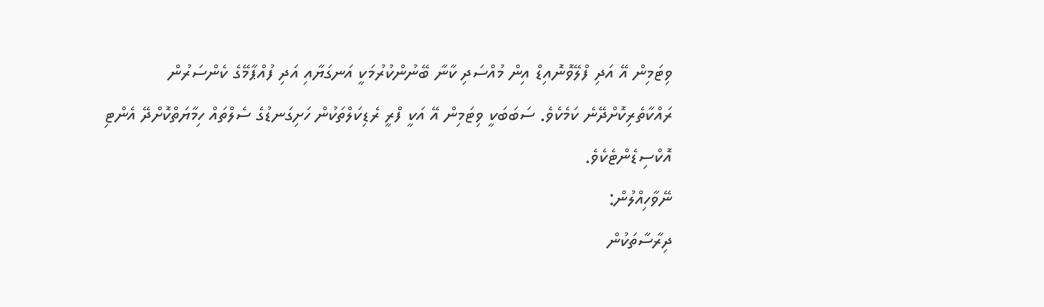ވިޓަމިން އޭ އަދި ފްލޭވޮނޮއިޑް އިން މުއްސަދި ކާނާ ބޭނުންކުރުމަކީ އަނގަޔާއި އަދި ފުއްޕާމޭގެ ކެންސަރުން ރައްކާތެރިކޮށްދޭނެ ކަމެކެވެ. ސަބަބަކީ ވިޓަމިން އޭ އަކީ ފްރީ ރެޑިކަލްތަކުން ހަށިގަނޑުގެ ސެލްތައް ހިމާޔަތްކޮށްދޭ އެންޓި އޮކްސިޑެންޓެކެވެ.
ނޭވާހިއްލުން:
ދިރާސާތަކުން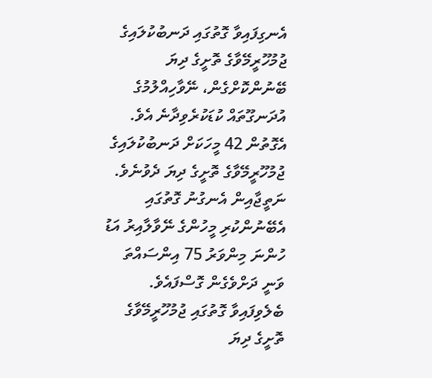އެނގިފައިވާ ގޮތުގައި ދަނބުކުލައިގެ ޖުމުހޫރީމޭވާގެ ތޮށީގެ ދިޔަ ބޭނުންކޮށްގެން، ނޭވާހިއްލުމުގެ އުދަނގޫތައް ކުޑަކުރެވިދާނެ އެވެ. އެގޮތުން 42 މީހަކަށް ދަނބުކުލައިގެ ޖުމުހޫރީމޭވާގެ ތޮށީގެ ދިޔަ ދެވުނެވެ. ނަތީޖާއިން އެނގުނު ގޮތުގައި އެބޭނުންކުރި މީހުންގެ ނޭވާލާއިރު އަޑު ހުންނަ މިންވަރު 75 އިންސައްތަ ވަނީ ދަށްވެގެން ގޮސްފައެވެ. ބެލެވިފައިވާ ގޮތުގައި ޖުމުހޫރީމޭވާގެ ތޮށީގެ ދިޔަ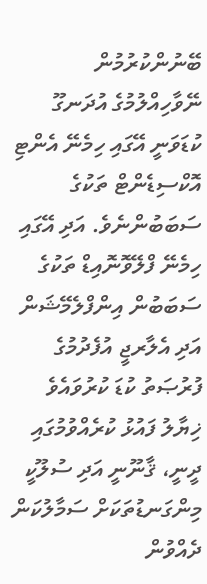ބޭނުންކުރުމުން ނޭވާހިއްލުމުގެ އުދަނގޫ ކުޑަވަނީ އޭގައި ހިމެނޭ އެންޓި އޮކްސިޑެންޓް ތަކުގެ ސަބަބުންނެވެ. އަދި އޭގައި ހިމެނޭ ފްލޭވޮނޮއިޑް ތަކުގެ ސަބަބުން އިންފްލެމޭޝަން އަދި އެލާރޖީ އުފެދުމުގެ ފުރުޞަތު ކުޑަ ކުރުވައެވެ
ޚިޔާލު ފައުޅު ކުރެއްވުމުގައި ދީނީ، ޤާނޫނީ އަދި ސުލޫކީ މިންގަނޑުތަކަށް ސަމާލުކަން ދެއްވުން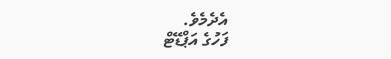އެދެމެވެ.
ފަހުގެ އަޕްޑޭޓް